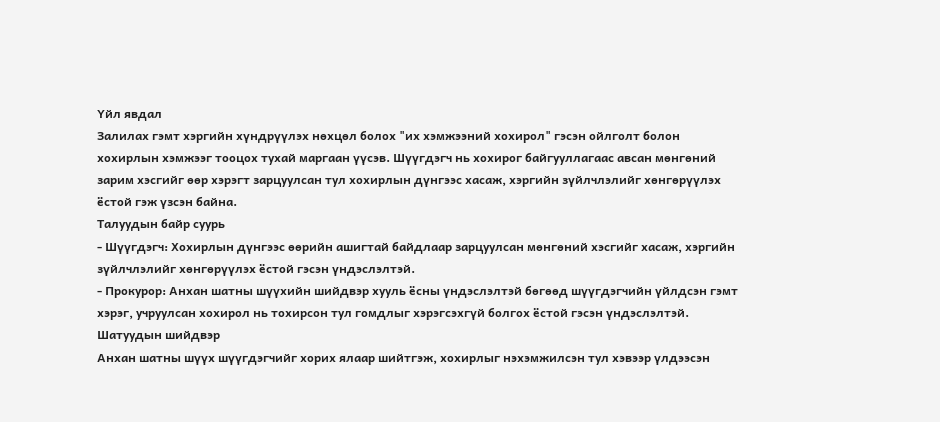Үйл явдал
Залилах гэмт хэргийн хүндрүүлэх нөхцөл болох "их хэмжээний хохирол" гэсэн ойлголт болон хохирлын хэмжээг тооцох тухай маргаан үүсэв. Шүүгдэгч нь хохирог байгууллагаас авсан мөнгөний зарим хэсгийг өөр хэрэгт зарцуулсан тул хохирлын дүнгээс хасаж, хэргийн зүйлчлэлийг хөнгөрүүлэх ёстой гэж үзсэн байна.
Талуудын байр суурь
- Шүүгдэгч: Хохирлын дүнгээс өөрийн ашигтай байдлаар зарцуулсан мөнгөний хэсгийг хасаж, хэргийн зүйлчлэлийг хөнгөрүүлэх ёстой гэсэн үндэслэлтэй.
- Прокурор: Анхан шатны шүүхийн шийдвэр хууль ёсны үндэслэлтэй бөгөөд шүүгдэгчийн үйлдсэн гэмт хэрэг, учруулсан хохирол нь тохирсон тул гомдлыг хэрэгсэхгүй болгох ёстой гэсэн үндэслэлтэй.
Шатуудын шийдвэр
Анхан шатны шүүх шүүгдэгчийг хорих ялаар шийтгэж, хохирлыг нэхэмжилсэн тул хэвээр үлдээсэн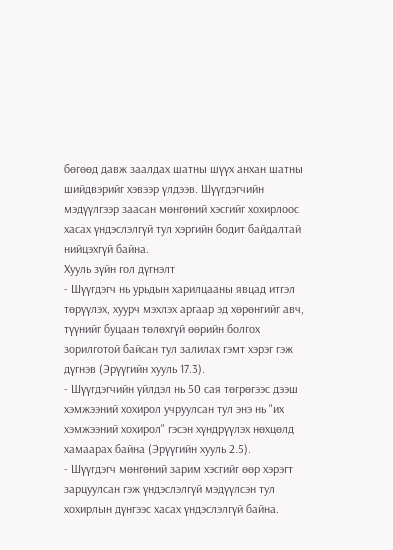бөгөөд давж заалдах шатны шүүх анхан шатны шийдвэрийг хэвээр үлдээв. Шүүгдэгчийн мэдүүлгээр заасан мөнгөний хэсгийг хохирлоос хасах үндэслэлгүй тул хэргийн бодит байдалтай нийцэхгүй байна.
Хууль зүйн гол дүгнэлт
- Шүүгдэгч нь урьдын харилцааны явцад итгэл төрүүлэх, хуурч мэхлэх аргаар эд хөрөнгийг авч, түүнийг буцаан төлөхгүй өөрийн болгох зорилготой байсан тул залилах гэмт хэрэг гэж дүгнэв (Эрүүгийн хууль 17.3).
- Шүүгдэгчийн үйлдэл нь 50 сая төгрөгээс дээш хэмжээний хохирол учруулсан тул энэ нь "их хэмжээний хохирол" гэсэн хүндрүүлэх нөхцөлд хамаарах байна (Эрүүгийн хууль 2.5).
- Шүүгдэгч мөнгөний зарим хэсгийг өөр хэрэгт зарцуулсан гэж үндэслэлгүй мэдүүлсэн тул хохирлын дүнгээс хасах үндэслэлгүй байна.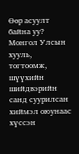Өөр асуулт байна уу?
Монгол Улсын хууль, тогтоомж, шүүхийн шийдвэрийн санд суурилсан хиймэл оюунаас хүссэн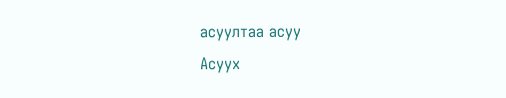асуултаа асуу
Асуух